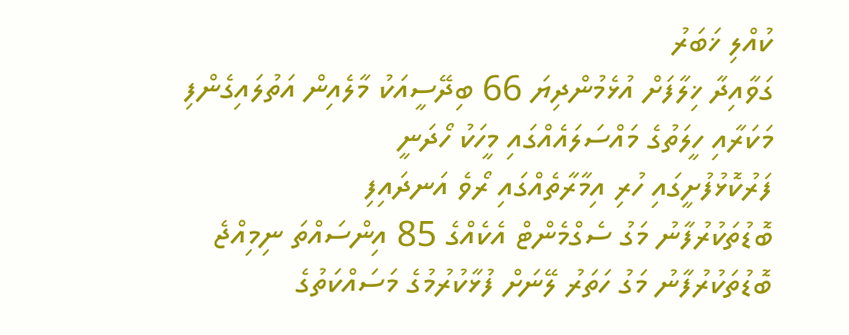ކުއްލި ޚަބަރު
ގަވާއިދާ ޚިލާފަށް އުޅެމުންދިޔަ 66 ބިދޭސީއަކު މާލެއިން އަތުލައިގެންފި
މަކަރާއި ހީލަތުގެ މައްސަލައެއްގައި މީހަކު ހޯދަނީ
ފަރުކޮޅުފުށީގައި ހުރި އިމާރާތެއްގައި ރޯވެ އަނދައިފި
ބޮޑުތަކުރުފާނު މަގު ސެގްމެންޓް އެކެއްގެ 85 އިންސައްތަ ނިމިއްޖެ
ބޮޑުތަކުރުފާނު މަގު ހަތަރު ލޭނަށް ފުޅާކުރުމުގެ މަސައްކަތުގެ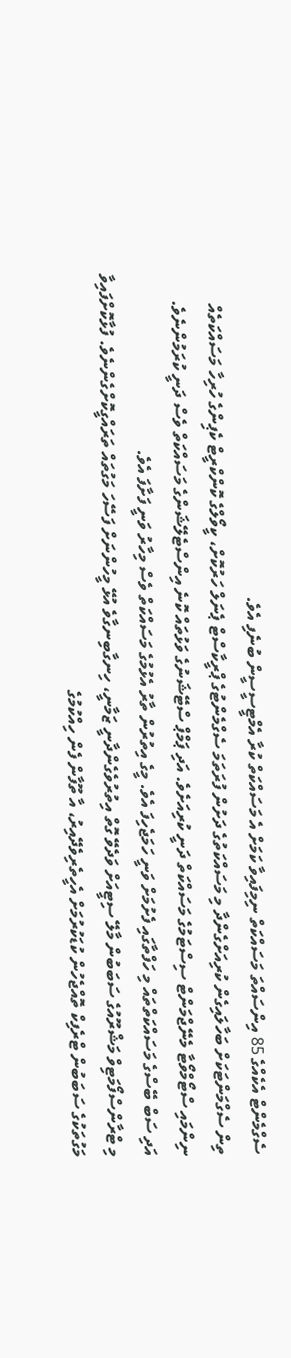ސެގްމެންޓް އެކެއްގެ 85 އިންސައްތަ މަސައްކަތް ނިމިފައިވާ ކަމަށް އެ މަސައްކަތް ކުރާ އެމްޓީސީސީން ބުނެފި އެވެ.
ތިން ސެގްމަންޓަކަށް ބަހާލައިގެން ކުރިއަށްގެންދާ މި މަސައްކަތުގެ ދަށުން ފުރަތަމަ ސެގްމެންޓުގެ ޕްރީކާސްޓް ޕެނަލް ހަރުކޮށް، ކީވޯލްގެ ކޮންކްރީޓް ކެޕިންގެ ހުރިހާ މަސައްކަތެއް ނިންމައި ސްޓޯމްވޯޓާ މެނޭޖްމަންޓް ސިސްޓަމުގެ މަސައްކަތް ދަނީ ކުރިއަށެވެ. އަދި ޕަމްޕް ސްޓޭޝަނުގެ ވަޅުތައް ކޮނެ އިންސްޓެލޭޝަންގެ މަސައްކަތް ވެސް ދަނީ ކުރަމުންނެވެ.
އަދި ސަބް ބޭސްގެ މަސައްކަތްތައް މި ހަފްތާގައި ފެށުމަށް ވަނީ ހަމަޖެހިފަ އެވެ. މީގެ އިތުރުން ތާރު އެޅުމުގެ މަސައްކަތް ވެސް މިހާރު ވަނީ ފަށާފަ އެވެ.
މި ޓްރާންސްފޯމަޓިވް މަޝްރޫއުގެ ސަބަބުން މާލޭ ސިޓީއަށް ވަދެވޭ ގޮތް އިތުރުވެގެންދާނީ ޒަމާނީ، ހިނގާބިނގާވެ އުޅޭ މީހުންނަށް ފަސޭހަ މަގުތައް ތަރައްގީކޮށްގެންނެވެ. ފުޅާކޮށްފައިވާ މަގުތަކުގެ ސަބަބުން ޓްރެފިކް ތޮއްޖެހުން ކުޑަކުރުމަށް އެހީތެރިވެދޭއިރު، އާ ތޫފާން ފެން ހިއްކުމުގެ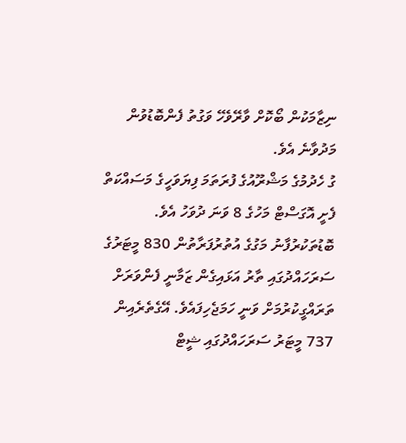ނިޒާމަކުން ބޯކޮށް ވާރޭވެހޭ ވަގުތު ފެންބޮޑުވުން މަދުވާނެ އެވެ.
ގު ހެދުމުގެ މަޝްރޫއުގެ ފުރަތަމަ ފިޔަވަހީގެ މަސައްކަތް ފެށީ އޮގަސްޓް މަހުގެ 8 ވަނަ ދުވަހު އެވެ.
ބޮޑުތަކުރުފާނު މަގުގެ އުތުރުފަރާތުން 830 މީޓަރުގެ ސަރަހައްދުގައި ތާރު އަޅައިގެން ޒަމާނީ ފެންވަރަށް ތަރައްގީކުރުމަށް ވަނީ ހަމަޖެހިފައެވެ. އޭގެތެރެއިން 737 މީޓަރު ސަރަހައްދުގައި ޝީޓް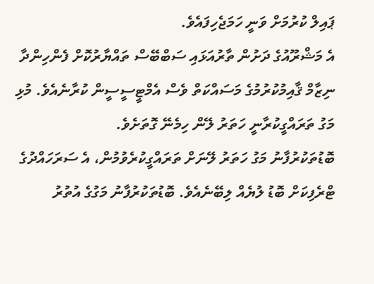ޕައިލް ކުރުމަށް ވަނީ ހަމަޖެހިފައެވެ.
އެ މަޝްރޫއުގެ ދަށުން ތާރުއަޅައި ސަބްބޭސް ތައްޔާރުކޮށް ފެންހިންދާ ނިޒާމް ޤާއިމުކުރުމުގެ މަސައްކަތް ވެސް އެމްޓީސީސީން ކުރާނެއެވެ. މުޅި މަގު ތަރައްގީކުރާނީ ހަތަރު ލޭން ހިމެނޭ ގޮތަށެވެ.
ބޮޑުތަކުރުފާނު މަގު ހަތަރު ލޭނަށް ތަރައްގީކުރެވުމުން، އެ ސަރަހައްދުގެ ޓްރެފިކަށް ބޮޑު ލުޔެއް ލިބޭނެއެވެ. ބޮޑުތަކުރުފާނު މަގުގެ އުތުރު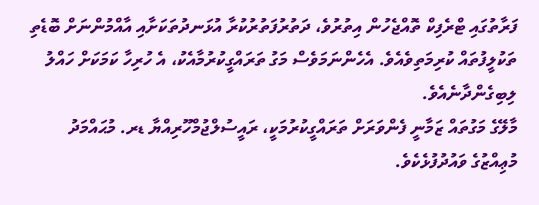ފަރާތުގައި ޓްރެފިކް ތޮއްޖެހުން އިތުރުވެ، ދަތުރުފަތުރުކުރާ އުޅަނދުތަކަށާއި އާއްމުންނަށް ބޮޑެތި ތަކުލީފުތައް ކުރިމަތިވެއެވެ. އެހެންނަމަވެސް މަގު ތަރައްގީކުރުމާއެކު، އެ ހުރިހާ ކަމަކަށް ހައްލު ލިބިގެންދާނެއެވެ.
މާލޭގެ މަގުތައް ޒަމާނީ ފެންވަރަށް ތަރައްގީކުރުމަކީ، ރައީސުލްޖުމްހޫރިއްޔާ ޑރ. މުޙައްމަދު މުޢިއްޒުގެ ވައުދުފުޅެކެވެ.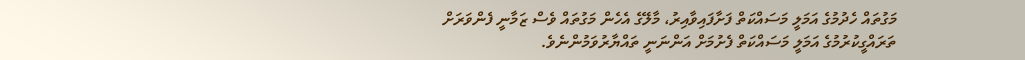މަގުތައް ހެދުމުގެ އަމަލީ މަސައްކަތް ފަށާފައިވާއިރު، މާލޭގެ އެހެން މަގުތައް ވެސް ޒަމާނީ ފެންވަރަށް ތަރައްގީކުރުމުގެ އަމަލީ މަސައްކަތް ފެށުމަށް އަންނަނީ ތައްޔާރުވަމުންނެވެ.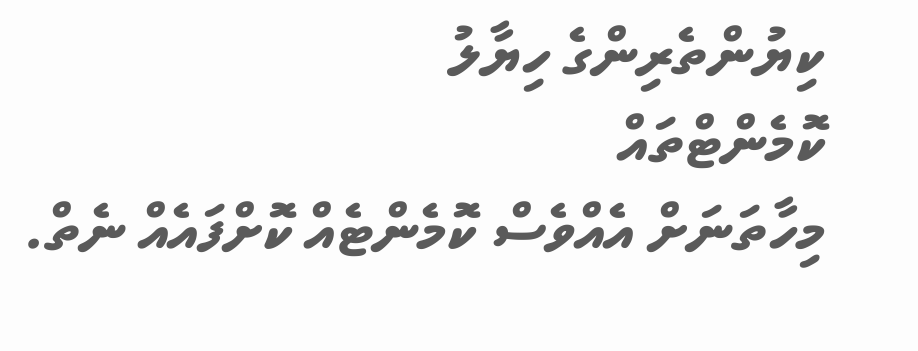ކިޔުންތެރިންގެ ހިޔާލު
ކޮމެންޓްތައް
މިހާތަނަށް އެއްވެސް ކޮމެންޓެއް ކޮށްފައެއް ނެތް.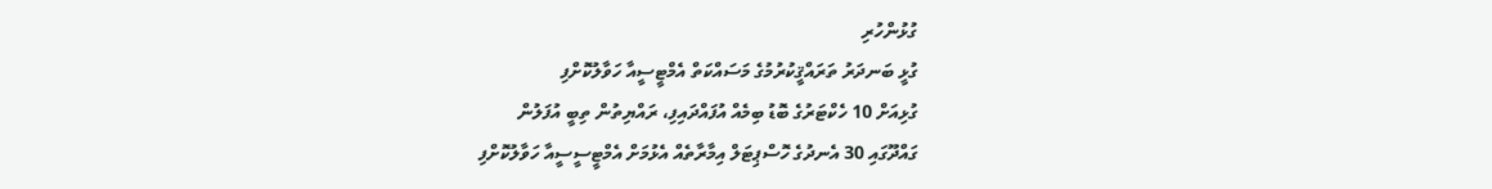ގުޅުންހުރި
ގުޅީ ބަނދަރު ތަރައްޤީކުރުމުގެ މަސައްކަތް އެމްޓީސީއާ ހަވާލުކޮށްފި
ގުޅިއަށް 10 ހެކްޓަރުގެ ބޮޑު ބިމެއް އުފައްދައިފި، ރައްޔިތުން ތިބީ އުފަލުން
ގައްދޫގައި 30 އެނދުގެ ހޮސްޕިޓަލް އިމާރާތެއް އެޅުމަށް އެމްޓީސީސީއާ ހަވާލުކޮށްފި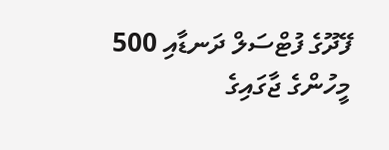ފޭދޫގެ ފުޓްސަލް ދަނޑާއި 500 މީހުންގެ ޖާގައިގެ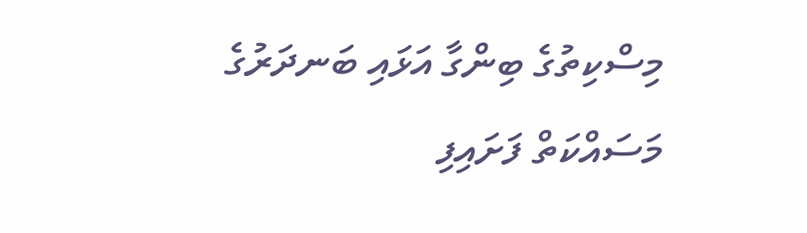މިސްކިތުގެ ބިންގާ އަޅައި ބަނދަރުގެ މަސައްކަތް ފަށައިފި